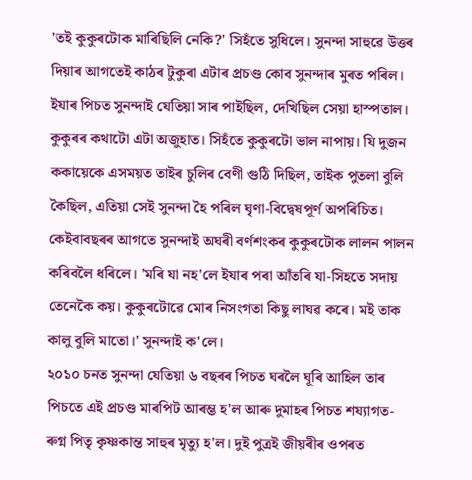'তই কুকুৰটোক মাৰিছিলি নেকি?' সিহঁতে সুধিলে। সুনন্দা সাহুৱে উত্তৰ দিয়াৰ আগতেই কাঠৰ টুকুৰা এটাৰ প্ৰচণ্ড কোব সুনন্দাৰ মুৰত পৰিল। ইযাৰ পিচত সুনন্দাই যেতিয়া সাৰ পাইছিল, দেখিছিল সেয়া হাস্পতাল।
কুকুৰৰ কথাটো এটা অজুহাত। সিহঁতে কুকুৰটো ভাল নাপায়। যি দুজন ককায়েকে এসময়ত তাইৰ চুলিৰ বেণী গুঠি দিছিল, তাইক পুতলা বুলি কৈছিল, এতিয়া সেই সুনন্দা হৈ পৰিল ঘৃণা-বিদ্বেষপূৰ্ণ অপৰিচিত। কেইবাবছৰৰ আগতে সুনন্দাই অঘৰী বৰ্ণশংকৰ কুকুৰটোক লালন পালন কৰিবলৈ ধৰিলে। 'মৰি যা নহ'লে ইযাৰ পৰা আঁতৰি যা-সিহতে সদায় তেনেকৈ কয়। কুকুৰটোৱে মোৰ নিসংগতা কিছু লাঘৱ কৰে। মই তাক কালু বুলি মাতো।' সুনন্দাই ক'লে।
২০১০ চনত সুনন্দা যেতিয়া ৬ বছৰৰ পিচত ঘৰলৈ ঘূৰি আহিল তাৰ পিচতে এই প্ৰচণ্ড মাৰপিট আৰম্ভ হ'ল আৰু দুমাহৰ পিচত শয্যাগত-ৰুগ্ন পিতৃ কৃষ্ণকান্ত সাহুৰ মৃত্যু হ'ল। দুই পুত্ৰই জীয়ৰীৰ ওপৰত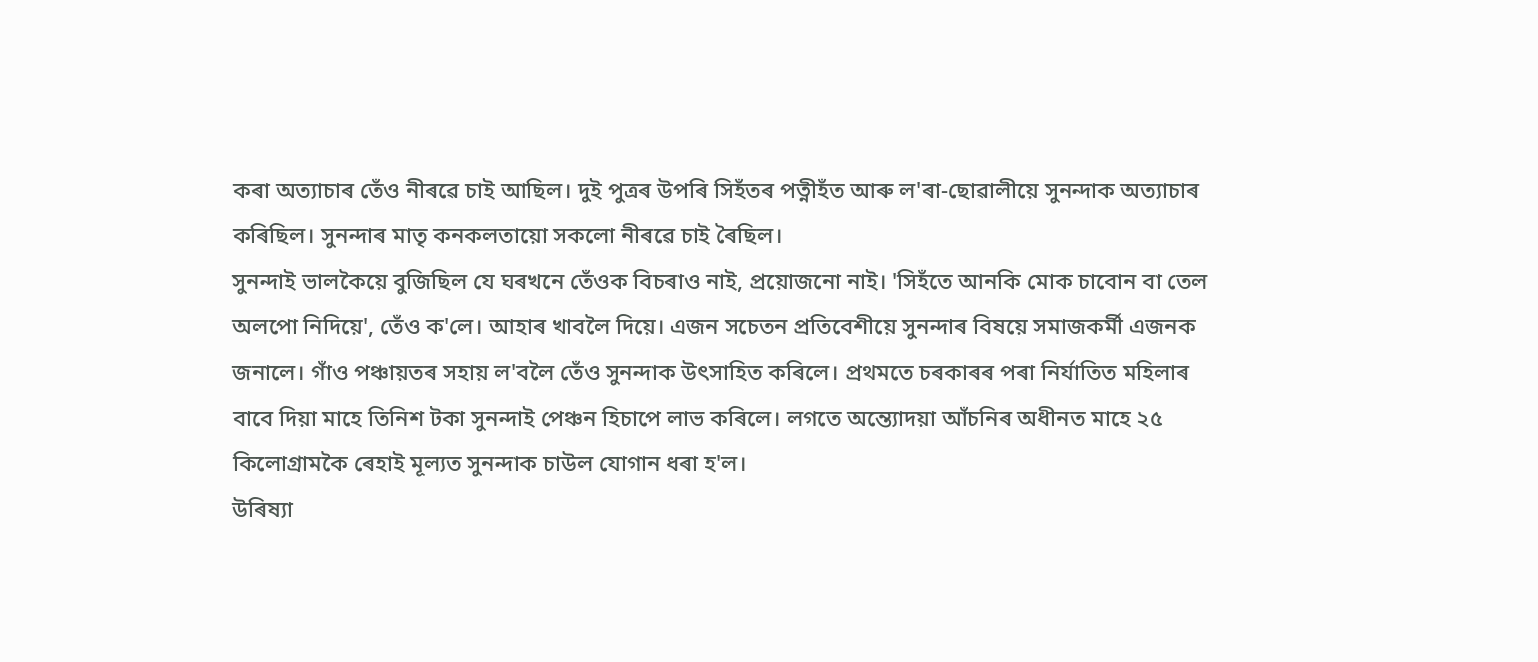কৰা অত্যাচাৰ তেঁও নীৰৱে চাই আছিল। দুই পুত্ৰৰ উপৰি সিহঁতৰ পত্নীহঁত আৰু ল'ৰা-ছোৱালীয়ে সুনন্দাক অত্যাচাৰ কৰিছিল। সুনন্দাৰ মাতৃ কনকলতায়ো সকলো নীৰৱে চাই ৰৈছিল।
সুনন্দাই ভালকৈয়ে বুজিছিল যে ঘৰখনে তেঁওক বিচৰাও নাই, প্ৰয়োজনো নাই। 'সিহঁতে আনকি মোক চাবোন বা তেল অলপো নিদিয়ে', তেঁও ক'লে। আহাৰ খাবলৈ দিয়ে। এজন সচেতন প্ৰতিবেশীয়ে সুনন্দাৰ বিষয়ে সমাজকৰ্মী এজনক জনালে। গাঁও পঞ্চায়তৰ সহায় ল'বলৈ তেঁও সুনন্দাক উৎসাহিত কৰিলে। প্ৰথমতে চৰকাৰৰ পৰা নিৰ্যাতিত মহিলাৰ বাবে দিয়া মাহে তিনিশ টকা সুনন্দাই পেঞ্চন হিচাপে লাভ কৰিলে। লগতে অন্ত্যোদয়া আঁচনিৰ অধীনত মাহে ২৫ কিলোগ্ৰামকৈ ৰেহাই মূল্যত সুনন্দাক চাউল যোগান ধৰা হ'ল।
উৰিষ্যা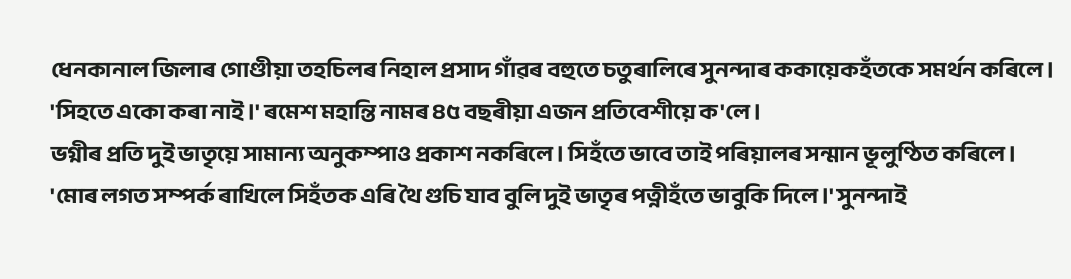ধেনকানাল জিলাৰ গোণ্ডীয়া তহচিলৰ নিহাল প্ৰসাদ গাঁৱৰ বহুতে চতুৰালিৰে সুনন্দাৰ ককায়েকহঁতকে সমৰ্থন কৰিলে। 'সিহতে একো কৰা নাই।' ৰমেশ মহান্তি নামৰ ৪৫ বছৰীয়া এজন প্ৰতিবেশীয়ে ক'লে।
ভগ্নীৰ প্ৰতি দুই ভাতৃয়ে সামান্য অনুকম্পাও প্ৰকাশ নকৰিলে। সিহঁতে ভাবে তাই পৰিয়ালৰ সন্মান ভূলুণ্ঠিত কৰিলে। 'মোৰ লগত সম্পৰ্ক ৰাখিলে সিহঁতক এৰি থৈ গুচি যাব বুলি দুই ভাতৃৰ পত্নীহঁতে ভাবুকি দিলে।' সুনন্দাই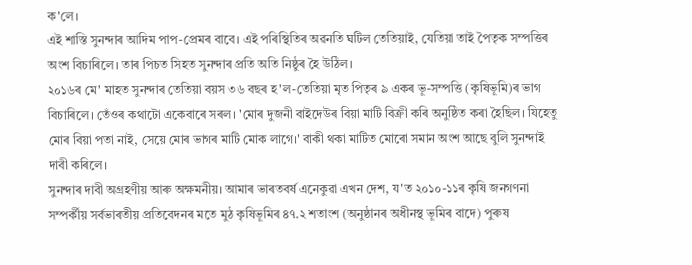ক'লে।
এই শাস্তি সুনন্দাৰ আদিম পাপ-প্ৰেমৰ বাবে। এই পৰিস্থিতিৰ অৱনতি ঘটিল তেতিয়াই, যেতিয়া তাই পৈতৃক সম্পত্তিৰ অংশ বিচাৰিলে। তাৰ পিচত সিহত সুনন্দাৰ প্ৰতি অতি নিষ্ঠুৰ হৈ উঠিল।
২০১৬ৰ মে' মাহত সুনন্দাৰ তেতিয়া বয়স ৩৬ বছৰ হ'ল-তেতিয়া মৃত পিতৃৰ ৯ একৰ ভূ-সম্পত্তি (কৃষিভূমি)ৰ ভাগ বিচাৰিলে। তেঁওৰ কথাটো একেবাৰে সৰল। 'মোৰ দুজনী বাইদেউৰ বিয়া মাটি বিক্ৰী কৰি অনুষ্ঠিত কৰা হৈছিল। যিহেতু মোৰ বিয়া পতা নাই, সেয়ে মোৰ ভাগৰ মাটি মোক লাগে।' বাকী থকা মাটিত মোৰো সমান অংশ আছে বুলি সুনন্দাই দাবী কৰিলে।
সুনন্দাৰ দাবী অগ্ৰহণীয় আৰু অক্ষমনীয়। আমাৰ ভাৰতবৰ্ষ এনেকুৱা এখন দেশ, য'ত ২০১০-১১ৰ কৃষি জনগণনা সম্পৰ্কীয় সৰ্বভাৰতীয় প্ৰতিবেদনৰ মতে মুঠ কৃষিভূমিৰ ৪৭.২ শতাংশ (অনুষ্ঠানৰ অধীনস্থ ভূমিৰ বাদে) পুৰুষ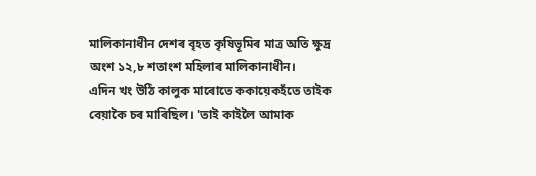মালিকানাধীন দেশৰ বৃহত কৃষিভূমিৰ মাত্ৰ অতি ক্ষুদ্ৰ অংশ ১২,৮ শতাংশ মহিলাৰ মালিকানাধীন।
এদিন খং উঠি কালুক মাৰোতে ককায়েকহঁতে তাইক বেয়াকৈ চৰ মাৰিছিল। 'তাই কাইলৈ আমাক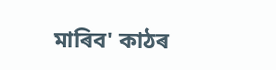মাৰিব' কাঠৰ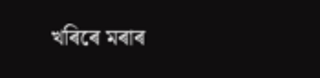খৰিৰে মৰাৰ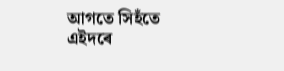আগতে সিহঁতে এইদৰে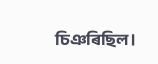চিঞৰিছিল।